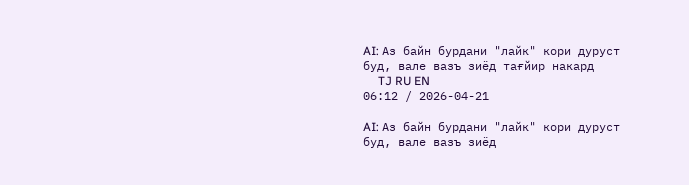AI: Аз байн бурдани "лайк" кори дуруст буд, вале вазъ зиёд тағйир накард
     TJ RU EN
06:12 / 2026-04-21

AI: Аз байн бурдани "лайк" кори дуруст буд, вале вазъ зиёд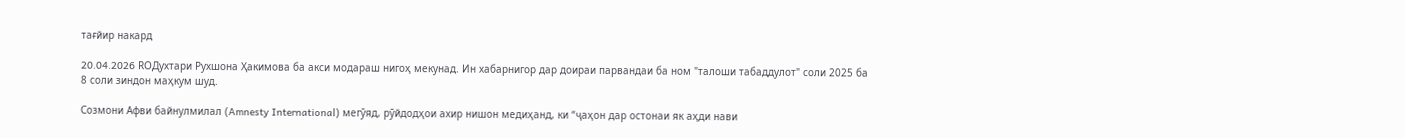тағйир накард

20.04.2026 ROДухтари Рухшона Ҳакимова ба акси модараш нигоҳ мекунад. Ин хабарнигор дар доираи парвандаи ба ном "талоши табаддулот" соли 2025 ба 8 соли зиндон маҳкум шуд.

Созмони Афви байнулмилал (Amnesty International) мегӯяд, рӯйдодҳои ахир нишон медиҳанд, ки “ҷаҳон дар остонаи як аҳди нави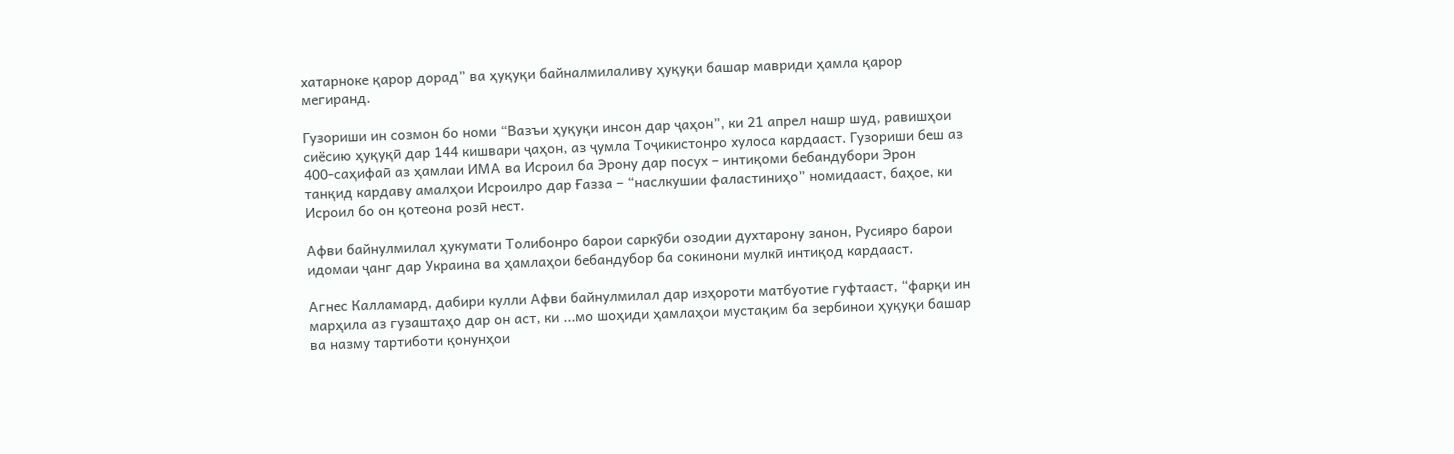хатарноке қарор дорад” ва ҳуқуқи байналмилаливу ҳуқуқи башар мавриди ҳамла қарор мегиранд.

Гузориши ин созмон бо номи “Вазъи ҳуқуқи инсон дар ҷаҳон”, ки 21 апрел нашр шуд, равишҳои сиёсию ҳуқуқӣ дар 144 кишвари ҷаҳон, аз ҷумла Тоҷикистонро хулоса кардааст. Гузориши беш аз 400-саҳифаӣ аз ҳамлаи ИМА ва Исроил ба Эрону дар посух – интиқоми бебандубори Эрон танқид кардаву амалҳои Исроилро дар Ғазза – “наслкушии фаластиниҳо” номидааст, баҳое, ки Исроил бо он қотеона розӣ нест.

Афви байнулмилал ҳукумати Толибонро барои саркӯби озодии духтарону занон, Русияро барои идомаи ҷанг дар Украина ва ҳамлаҳои бебандубор ба сокинони мулкӣ интиқод кардааст.

Агнес Калламард, дабири кулли Афви байнулмилал дар изҳороти матбуотие гуфтааст, “фарқи ин марҳила аз гузаштаҳо дар он аст, ки ...мо шоҳиди ҳамлаҳои мустақим ба зербинои ҳуқуқи башар ва назму тартиботи қонунҳои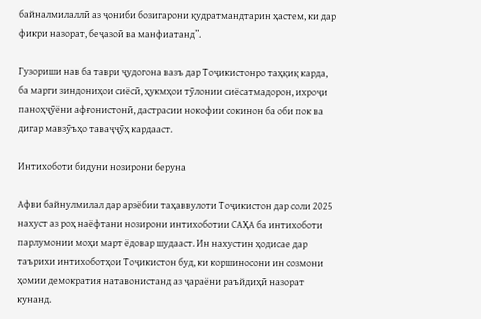байналмилаллӣ аз ҷониби бозигарони қудратмандтарин ҳастем, ки дар фикри назорат, беҷазоӣ ва манфиатанд”.

Гузориши нав ба таври ҷудогона вазъ дар Тоҷикистонро таҳқиқ карда, ба марги зиндониҳои сиёсӣ, ҳукмҳои тӯлонии сиёсатмадорон, ихроҷи паноҳҷӯёни афғонистонӣ, дастрасии нокофии сокинон ба оби пок ва дигар мавзӯъҳо таваҷҷӯҳ кардааст.

Интихоботи бидуни нозирони беруна

Афви байнулмилал дар арзёбии таҳаввулоти Тоҷикистон дар соли 2025 нахуст аз роҳ наёфтани нозирони интихоботии САҲА ба интихоботи парлумонии моҳи март ёдовар шудааст. Ин нахустин ҳодисае дар таърихи интихоботҳои Тоҷикистон буд, ки коршиносони ин созмони ҳомии демократия натавонистанд аз ҷараёни раъйдиҳӣ назорат кунанд.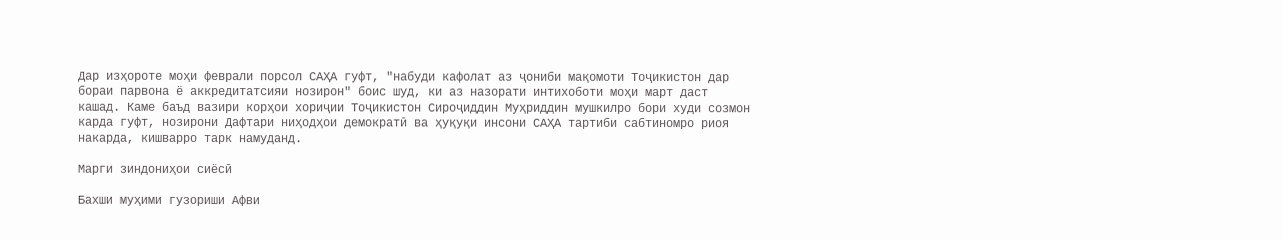Дар изҳороте моҳи феврали порсол САҲА гуфт, "набуди кафолат аз ҷониби мақомоти Тоҷикистон дар бораи парвона ё аккредитатсияи нозирон" боис шуд, ки аз назорати интихоботи моҳи март даст кашад. Каме баъд вазири корҳои хориҷии Тоҷикистон Сироҷиддин Муҳриддин мушкилро бори худи созмон карда гуфт, нозирони Дафтари ниҳодҳои демократӣ ва ҳуқуқи инсони САҲА тартиби сабтиномро риоя накарда, кишварро тарк намуданд.

Марги зиндониҳои сиёсӣ

Бахши муҳими гузориши Афви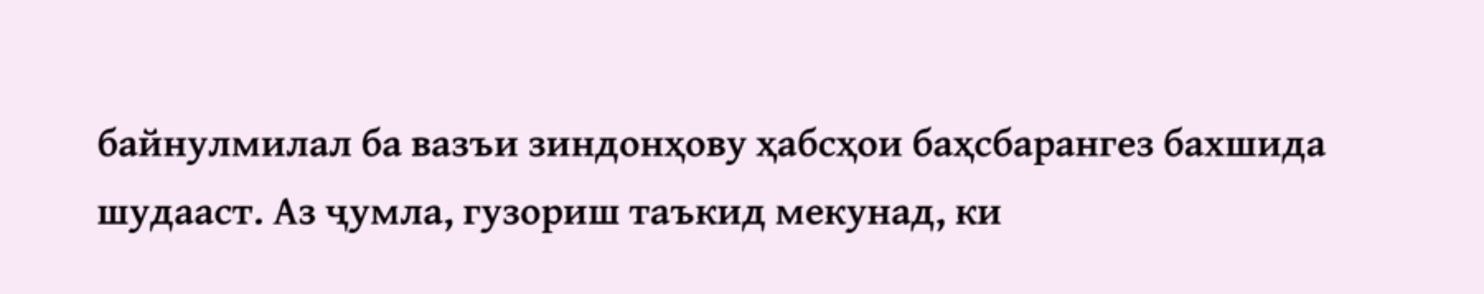байнулмилал ба вазъи зиндонҳову ҳабсҳои баҳсбарангез бахшида шудааст. Аз ҷумла, гузориш таъкид мекунад, ки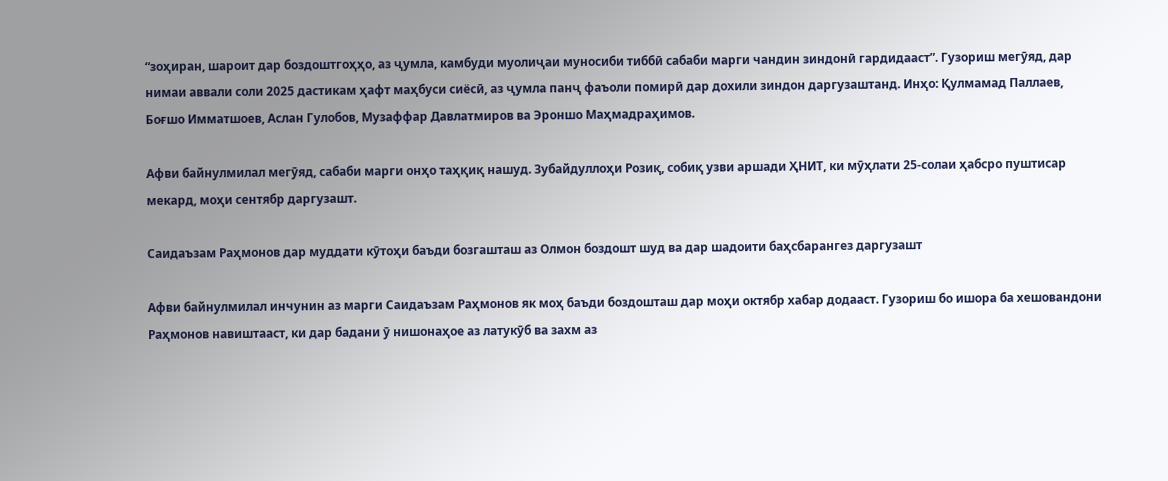“зоҳиран, шароит дар боздоштгоҳҳо, аз ҷумла, камбуди муолиҷаи муносиби тиббӣ сабаби марги чандин зиндонӣ гардидааст”. Гузориш мегӯяд, дар нимаи аввали соли 2025 дастикам ҳафт маҳбуси сиёсӣ, аз ҷумла панҷ фаъоли помирӣ дар дохили зиндон даргузаштанд. Инҳо: Қулмамад Паллаев, Боғшо Имматшоев, Аслан Гулобов, Музаффар Давлатмиров ва Эроншо Маҳмадраҳимов.

Афви байнулмилал мегӯяд, сабаби марги онҳо таҳқиқ нашуд. Зубайдуллоҳи Розиқ, собиқ узви аршади ҲНИТ, ки мӯҳлати 25-солаи ҳабсро пуштисар мекард, моҳи сентябр даргузашт.

Саидаъзам Раҳмонов дар муддати кӯтоҳи баъди бозгашташ аз Олмон боздошт шуд ва дар шадоити баҳсбарангез даргузашт

Афви байнулмилал инчунин аз марги Саидаъзам Раҳмонов як моҳ баъди боздошташ дар моҳи октябр хабар додааст. Гузориш бо ишора ба хешовандони Раҳмонов навиштааст, ки дар бадани ӯ нишонаҳое аз латукӯб ва захм аз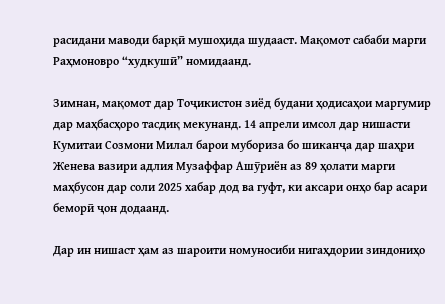расидани маводи барқӣ мушоҳида шудааст. Мақомот сабаби марги Раҳмоновро “худкушӣ” номидаанд.

Зимнан, мақомот дар Тоҷикистон зиёд будани ҳодисаҳои маргумир дар маҳбасҳоро тасдиқ мекунанд. 14 апрели имсол дар нишасти Кумитаи Созмони Милал барои мубориза бо шиканҷа дар шаҳри Женева вазири адлия Музаффар Ашӯриён аз 89 ҳолати марги маҳбусон дар соли 2025 хабар дод ва гуфт, ки аксари онҳо бар асари беморӣ ҷон додаанд.

Дар ин нишаст ҳам аз шароити номуносиби нигаҳдории зиндониҳо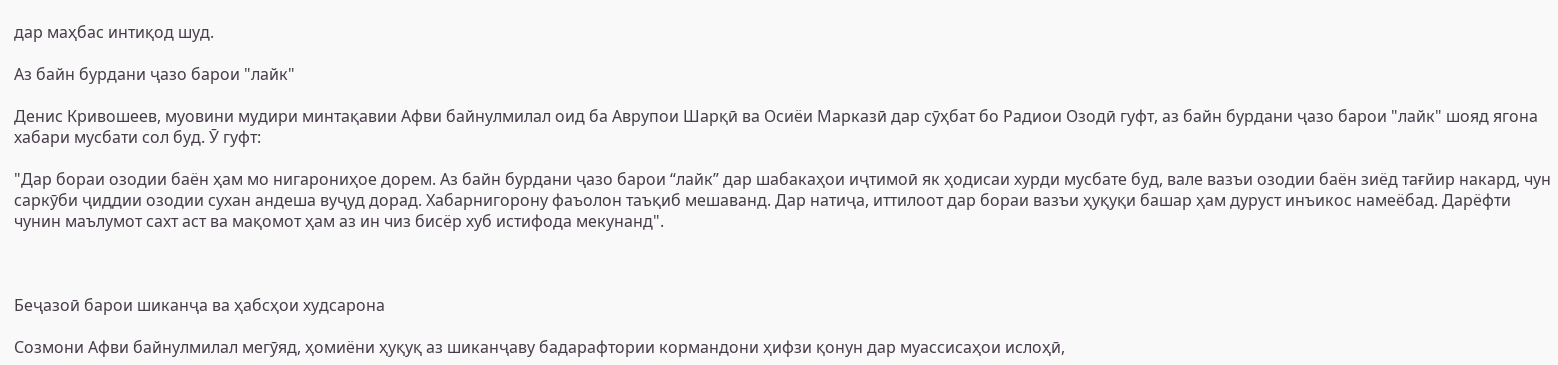дар маҳбас интиқод шуд.

Аз байн бурдани ҷазо барои "лайк"

Денис Кривошеев, муовини мудири минтақавии Афви байнулмилал оид ба Аврупои Шарқӣ ва Осиёи Марказӣ дар сӯҳбат бо Радиои Озодӣ гуфт, аз байн бурдани ҷазо барои "лайк" шояд ягона хабари мусбати сол буд. Ӯ гуфт:

"Дар бораи озодии баён ҳам мо нигарониҳое дорем. Аз байн бурдани ҷазо барои “лайк” дар шабакаҳои иҷтимоӣ як ҳодисаи хурди мусбате буд, вале вазъи озодии баён зиёд тағйир накард, чун саркӯби ҷиддии озодии сухан андеша вуҷуд дорад. Хабарнигорону фаъолон таъқиб мешаванд. Дар натиҷа, иттилоот дар бораи вазъи ҳуқуқи башар ҳам дуруст инъикос намеёбад. Дарёфти чунин маълумот сахт аст ва мақомот ҳам аз ин чиз бисёр хуб истифода мекунанд".



Беҷазоӣ барои шиканҷа ва ҳабсҳои худсарона

Созмони Афви байнулмилал мегӯяд, ҳомиёни ҳуқуқ аз шиканҷаву бадарафтории кормандони ҳифзи қонун дар муассисаҳои ислоҳӣ,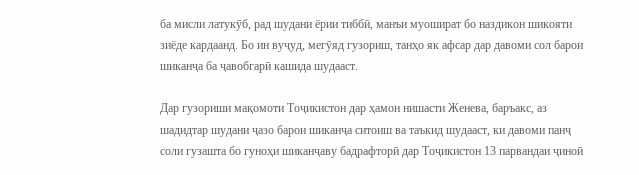ба мисли латукӯб, рад шудани ёрии тиббӣ, манъи муошират бо наздикон шикояти зиёде кардаанд. Бо ин вуҷуд, мегӯяд гузориш, танҳо як афсар дар давоми сол барои шиканҷа ба ҷавобгарӣ кашида шудааст.

Дар гузориши мақомоти Тоҷикистон дар ҳамон нишасти Женева, баръакс, аз шадидтар шудани ҷазо барои шиканҷа ситоиш ва таъкид шудааст, ки давоми панҷ соли гузашта бо гуноҳи шиканҷаву бадрафторӣ дар Тоҷикистон 13 парвандаи ҷиноӣ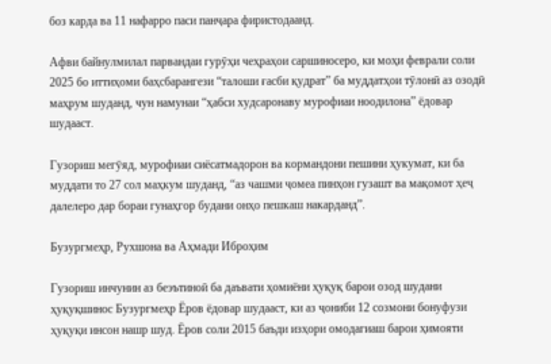боз карда ва 11 нафарро паси панҷара фиристодаанд.

Афви байнулмилал парвандаи гурӯҳи чеҳраҳои саршиносеро, ки моҳи феврали соли 2025 бо иттиҳоми баҳсбарангези “талоши ғасби қудрат” ба муддатҳои тӯлонӣ аз озодӣ маҳрум шуданд, чун намунаи “ҳабси худсаронаву мурофиаи ноодилона” ёдовар шудааст.

Гузориш мегӯяд, мурофиаи сиёсатмадорон ва кормандони пешини ҳукумат, ки ба муддати то 27 сол маҳкум шуданд, “аз чашми ҷомеа пинҳон гузашт ва мақомот ҳеҷ далелеро дар бораи гунаҳгор будани онҳо пешкаш накарданд”.

Бузургмеҳр, Рухшона ва Аҳмади Иброҳим

Гузориш инчунин аз беэътиноӣ ба даъвати ҳомиёни ҳуқуқ барои озод шудани ҳуқуқшинос Бузургмеҳр Ёров ёдовар шудааст, ки аз ҷониби 12 созмони бонуфузи ҳуқуқи инсон нашр шуд. Ёров соли 2015 баъди изҳори омодагиаш барои ҳимояти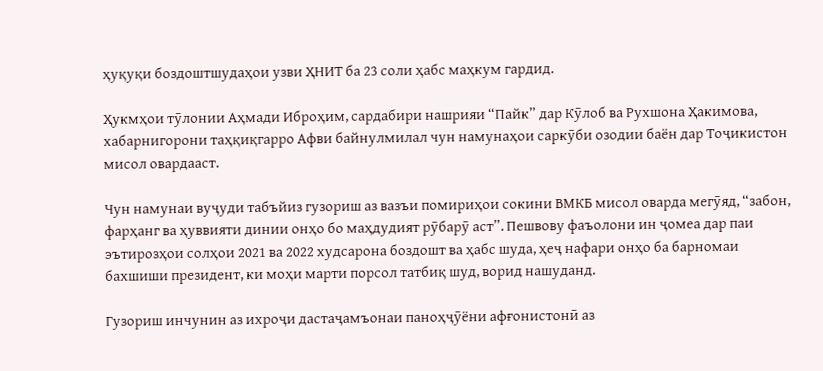ҳуқуқи боздоштшудаҳои узви ҲНИТ ба 23 соли ҳабс маҳкум гардид.

Ҳукмҳои тӯлонии Аҳмади Иброҳим, сардабири нашрияи “Пайк” дар Кӯлоб ва Рухшона Ҳакимова, хабарнигорони таҳқиқгарро Афви байнулмилал чун намунаҳои саркӯби озодии баён дар Тоҷикистон мисол овардааст.

Чун намунаи вуҷуди табъйиз гузориш аз вазъи помириҳои сокини ВМКБ мисол оварда мегӯяд, “забон, фарҳанг ва ҳуввияти динии онҳо бо маҳдудият рӯбарӯ аст”. Пешвову фаъолони ин ҷомеа дар паи эътирозҳои солҳои 2021 ва 2022 худсарона боздошт ва ҳабс шуда, ҳеҷ нафари онҳо ба барномаи бахшиши президент, ки моҳи марти порсол татбиқ шуд, ворид нашуданд.

Гузориш инчунин аз ихроҷи дастаҷамъонаи паноҳҷӯёни афғонистонӣ аз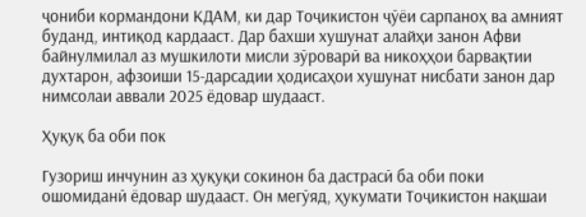ҷониби кормандони КДАМ, ки дар Тоҷикистон ҷӯёи сарпаноҳ ва амният буданд, интиқод кардааст. Дар бахши хушунат алайҳи занон Афви байнулмилал аз мушкилоти мисли зӯроварӣ ва никоҳҳои барвақтии духтарон, афзоиши 15-дарсадии ҳодисаҳои хушунат нисбати занон дар нимсолаи аввали 2025 ёдовар шудааст.

Ҳуқуқ ба оби пок

Гузориш инчунин аз ҳуқуқи сокинон ба дастрасӣ ба оби поки ошомиданӣ ёдовар шудааст. Он мегӯяд, ҳукумати Тоҷикистон нақшаи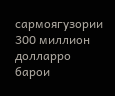сармоягузории 300 миллион долларро барои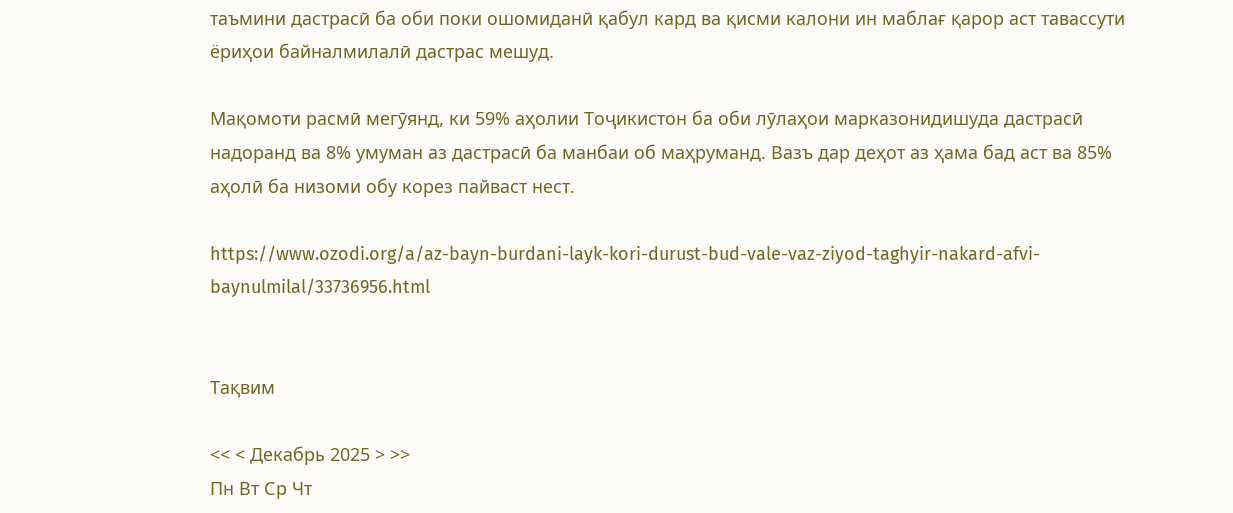таъмини дастрасӣ ба оби поки ошомиданӣ қабул кард ва қисми калони ин маблағ қарор аст тавассути ёриҳои байналмилалӣ дастрас мешуд.

Мақомоти расмӣ мегӯянд, ки 59% аҳолии Тоҷикистон ба оби лӯлаҳои марказонидишуда дастрасӣ надоранд ва 8% умуман аз дастрасӣ ба манбаи об маҳруманд. Вазъ дар деҳот аз ҳама бад аст ва 85% аҳолӣ ба низоми обу корез пайваст нест.

https://www.ozodi.org/a/az-bayn-burdani-layk-kori-durust-bud-vale-vaz-ziyod-taghyir-nakard-afvi-baynulmilal/33736956.html


Тақвим

<< < Декабрь 2025 > >>
Пн Вт Ср Чт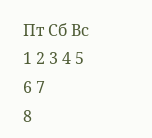Пт Сб Вс
1 2 3 4 5 6 7
8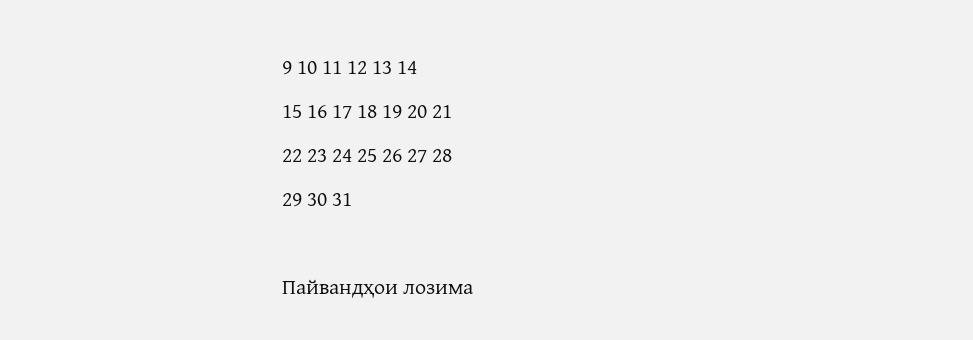9 10 11 12 13 14
15 16 17 18 19 20 21
22 23 24 25 26 27 28
29 30 31

Пайвандҳои лозима